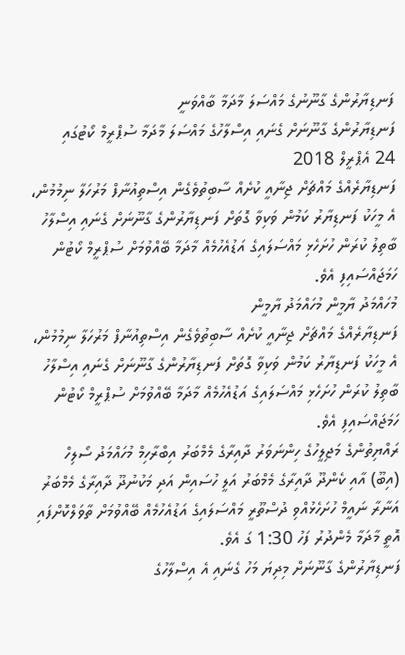ފަނޑިޔާރުންގެ ގާނޫނުގެ މައްސަލަ މާދަމާ ބާއްވަނީ
ފަނޑިޔާރުންގެ ގާނޫނަށް ގެނައި އިސްލާހުގެ މައްސަލަ މާދަމާ ސުޕްރީމް ކޯޓުގައި
24 އެޕްރީލް 2018
ފަނޑިޔާރެއްގެ މައްޗަށް ޖިނާއީ ކުށެއް ސާބިތުވެގެން އިސްތިއުނާފް މަރުހަލާ ނިމުމުން، އެ މީހަކު ފަނޑިޔާރު ކަމުން ވަކިވާ ގޮތަށް ފަނޑިޔާރުންގެ ގާނޫނަށް ގެނައި އިސްލާހު ބާތިލު ކުރަން ހުށަހެޅި މައްސަލައިގެ އަޑުއެހުމެއް މާދަމާ ބޭއްވުމަށް ސުޕްރީމް ކޯޓުން ހަމަޖައްސައިފި އެވެ.
މުހައްމަދު ޔާމީން މުހައްމަދު ޔާމީން
ފަނޑިޔާރެއްގެ މައްޗަށް ޖިނާއީ ކުށެއް ސާބިތުވެގެން އިސްތިއުނާފް މަރުހަލާ ނިމުމުން، އެ މީހަކު ފަނޑިޔާރު ކަމުން ވަކިވާ ގޮތަށް ފަނޑިޔާރުންގެ ގާނޫނަށް ގެނައި އިސްލާހު ބާތިލު ކުރަން ހުށަހެޅި މައްސަލައިގެ އަޑުއެހުމެއް މާދަމާ ބޭއްވުމަށް ސުޕްރީމް ކޯޓުން ހަމަޖައްސައިފި އެވެ.
ރައްޔިތުންގެ މަޖިލީހުގެ ހިންނަވަރު ދާއިރާގެ މެމްބަރު އިބްރާހިމް މުހައްމަދު ސޯލިހް (އިބޫ) އާއި ކެންދޫ ދާއިރާގެ މެމްބަރު އަލީ ހުސައިން އަދި މަކުނުދޫ ދާއިރާގެ މެމްބަރު އަނާރާ ނައީމް ހުށަހެޅުއްވި ދުސްތޫރީ މައްސަލައިގެ އަޑުއެހުމެއް ބޭއްވުމަށް ތާވަލްކޮށްފައި އޮތީ މާދަމާ މެންދުރު ފަހު 1:30 ގަ އެވެ.
ފަނޑިޔާރުންގެ ގާނޫނަށް މިދިޔަ މަހު ގެނައި އެ އިސްލާހުގެ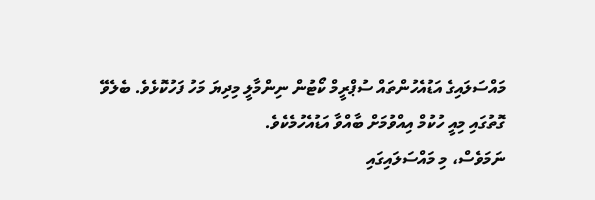މައްސަލައިގެ އަޑުއެހުންތައް ސުޕްރީމް ކޯޓުން ނިންމާލީ މިދިޔަ މަހު ފަހުކޮޅެވެ. ބެލެވޭ ގޮތުގައި މިއީ ހުކުމް އިއްވުމަށް ބާއްވާ އަޑުއެހުމެކެވެ.
ނަމަވެސް، މި މައްސަލައިގައި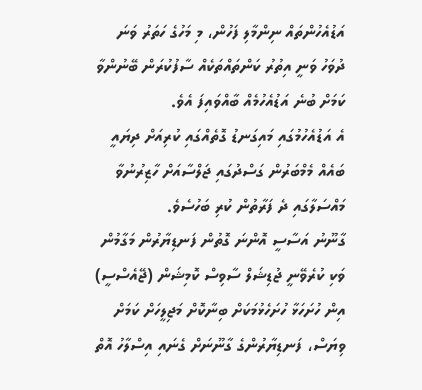އަޑުއެހުންތައް ނިންމާލި ފަހުން، މި މަހުގެ ހަތަރު ވަނަ ދުވަހު ވަނީ އިތުރު ކަންތައްތަކެއް ސާފުކުރަން ބޭނުންވާ ކަމަށް ބުނެ އަޑުއެހުމެއް ބާއްވައިފަ އެވެ.
އެ އަޑުއެހުމުގައި މައިގަނޑު ގޮތެއްގައި ކުރިއަށް ދިޔައީ ބައެއް މެމްބަރުން ގަސްދުގައި ޖަލްސާއަށް ހާޒިރުނުވާ މައްސަލާގައި ދެ ފަރާތުން ކުރި ބަހުސެވެ.
ގާނޫނު އަސާސީ އޮންނަ ގޮތުން ފަނޑިޔާރުން މަގާމުން ވަކި ކުރެވޭނީ ޖުޑިޝަލް ސާވިސް ކޮމިޝަން (ޖޭއެސްސީ) އިން ހުށަހަޅާ ހުށަހެޅުމަކަށް ބިނާކޮށް މަޖިލީހަށް ކަމަށް ވިޔަސް، ފަނޑިޔާރުންގެ ގާނޫނަށް ގެނައި އިސްލާހު އޮތް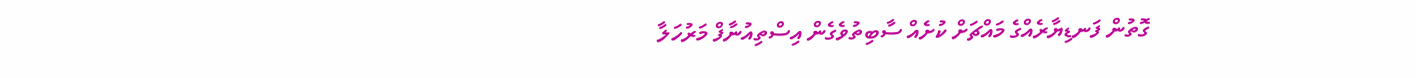ގޮތުން ފަނޑިޔާރެއްގެ މައްޗަށް ކުށެއް ސާބިތުވެގެން އިސްތިއުނާފް މަރުހަލާ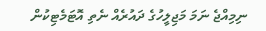ނިމިއްޖެ ނަމަ މަޖިލީހުގެ ދައުރެއް ނެތި އޮޓަމެޓިކުން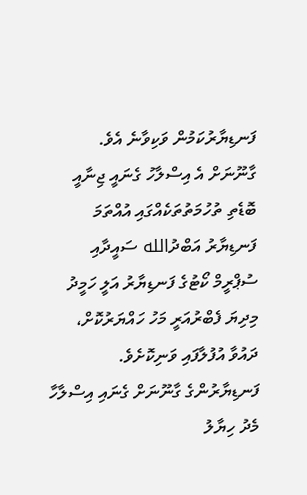ފަނޑިޔާރުކަމުން ވަކިވާނެ އެވެ.
ގާނޫނަށް އެ އިސްލާހު ގެނައީ ޖިނާއީ ބޮޑެތި ތުހުމަތުތަކެއްގައި އުއްތަމަ ފަނޑިޔާރު އަބްދުالله ސައީދާއި ސުޕްރީމް ކޯޓުގެ ފަނޑިޔާރު އަލީ ހަމީދު މިދިޔަ ފެބްރުއަރީ މަހު ހައްޔަރުކޮށް، ދައުވާ އުފުލާފައި ވަނިކޮށެވެ.
ފަނޑިޔާރުންގެ ގާނޫނަށް ގެނައި އިސްލާހާ މެދު ހިޔާލު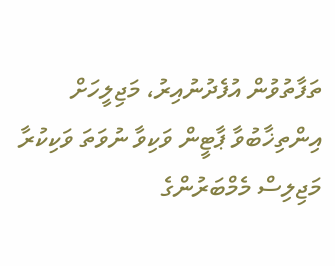ތަފާތުވުން އުފެދުނުއިރު، މަޖިލީހަށް އިންތިޚާބުވާ ޕާޓީން ވަކިވާ ނުވަތަ ވަކިކުރާ މަޖިލިސް މެމްބަރުންގެ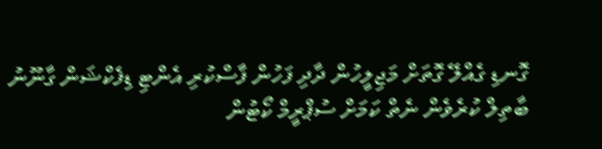ގޮނޑި ގެއްލޭ ގޮތަށް މަޖިލީހުން ދާދި ފަހުން ފާސްކުރި އެންޓި ޑިފެކްޝަން ގާނޫނު ބާތިލް ކުރެވެން ނެތް ކަމަށް ސުޕްރީމް ކޯޓުން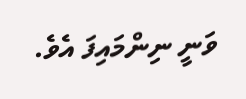ވަނީ ނިންމައިފަ އެވެ.